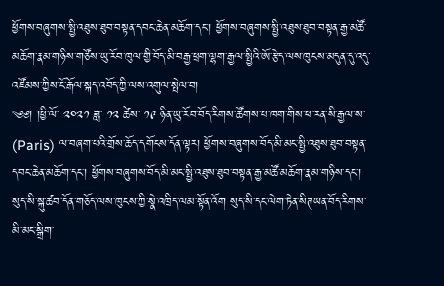ཕྱོགས་བཞུགས་སྤྱི་འཐུས་ཐུབ་བསྟན་དབང་ཆེན་མཆོག་དང་། ཕྱོགས་བཞུགས་སྤྱི་འཐུས་ཐུབ་བསྟན་རྒྱ་མཚོ་མཆོག་རྣམ་གཉིས་གཙོས་ཡུ་རོབ་ཁུལ་གྱི་བོད་མི་བརྒྱ་ཕྲག་ལྷག་རྒྱལ་སྤྱིའི་ཨོ་རྩེད་ལས་ཁུངས་མདུན་དུ་འདུ་འཛོམས་ཀྱིས་ངོ་རྒོལ་སྐད་འབོད་ཀྱི་ལས་འགུལ་སྤེལ་བ།
༄༅། །ཕྱི་ལོ་ ༢༠༢༡ ཟླ་ ༡༢ ཚེས་ ༡༩ ཉིན་ཡུ་རོབ་བོད་རིགས་ཚོགས་པ་ཁག་གིས་ཕ་རན་སི་རྒྱལ་ས་ (Paris) ལ་བཞག་པའི་གྲོས་ཆོད་དགོངས་དོན་ལྟར། ཕྱོགས་བཞུགས་བོད་མི་མང་སྤྱི་འཐུས་ཐུབ་བསྟན་དབང་ཆེན་མཆོག་དང་། ཕྱོགས་བཞུགས་བོད་མི་མང་སྤྱི་འཐུས་ཐུབ་བསྟན་རྒྱ་མཚོ་མཆོག་རྣམ་གཉིས་དང་། སུད་སི་སྐུ་ཚབ་དོན་གཅོད་ལས་ཁུངས་ཀྱི་སྣེ་འཁྲིད་ལམ་སྟོན་འོག སུད་སི་དང་ལེག་ཏེན་སིཊཡན་བོད་རིགས་མི་མང་སྒྲིག་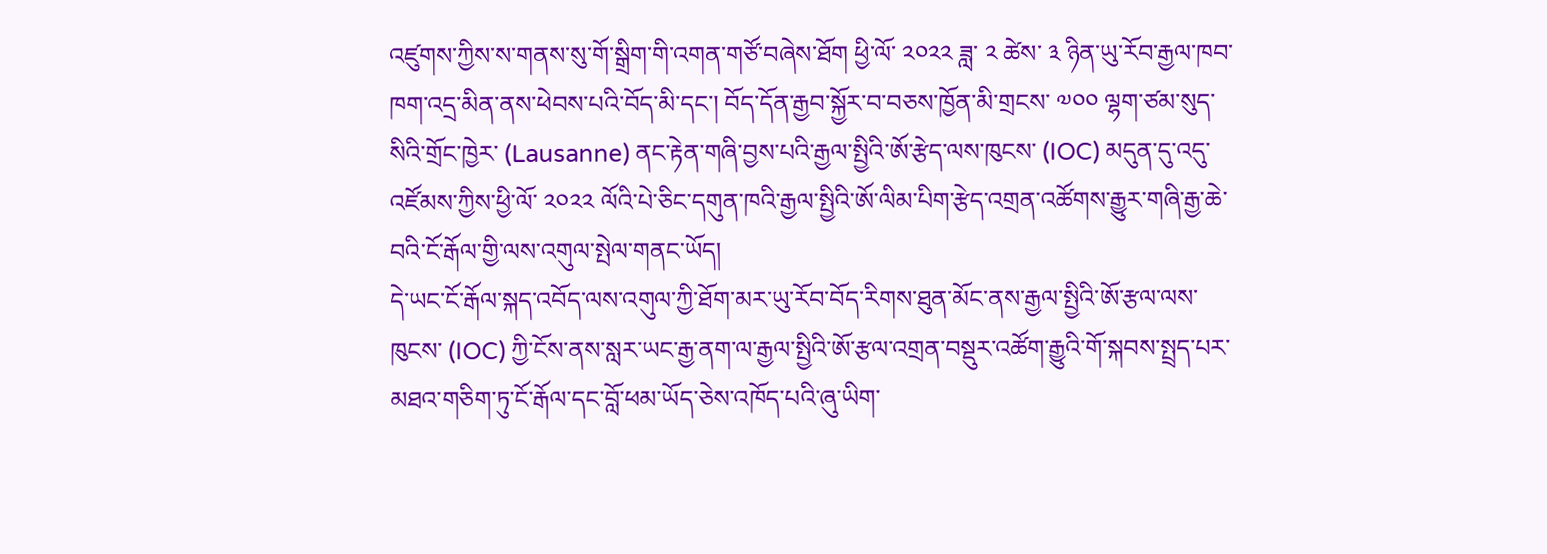འཛུགས་ཀྱིས་ས་གནས་སུ་གོ་སྒྲིག་གི་འགན་གཙོ་བཞེས་ཐོག ཕྱི་ལོ་ ༢༠༢༢ ཟླ་ ༢ ཚེས་ ༣ ཉིན་ཡུ་རོབ་རྒྱལ་ཁབ་ཁག་འདྲ་མིན་ནས་ཕེབས་པའི་བོད་མི་དང་། བོད་དོན་རྒྱབ་སྐྱོར་བ་བཅས་ཁྱོན་མི་གྲངས་ ༧༠༠ ལྷག་ཙམ་སུད་སིའི་གྲོང་ཁྱེར་ (Lausanne) ནང་རྟེན་གཞི་བྱས་པའི་རྒྱལ་སྤྱིའི་ཨོ་རྩེད་ལས་ཁུངས་ (IOC) མདུན་དུ་འདུ་འཛོམས་ཀྱིས་ཕྱི་ལོ་ ༢༠༢༢ ལོའི་པེ་ཅིང་དགུན་ཁའི་རྒྱལ་སྤྱིའི་ཨོ་ལིམ་པིག་རྩེད་འགྲན་འཚོགས་རྒྱུར་གཞི་རྒྱ་ཆེ་བའི་ངོ་རྒོལ་གྱི་ལས་འགུལ་སྤེལ་གནང་ཡོད།
དེ་ཡང་ངོ་རྒོལ་སྐད་འབོད་ལས་འགུལ་ཀྱི་ཐོག་མར་ཡུ་རོབ་བོད་རིགས་ཐུན་མོང་ནས་རྒྱལ་སྤྱིའི་ཨོ་རྩལ་ལས་ཁུངས་ (IOC) ཀྱི་ངོས་ནས་སླར་ཡང་རྒྱ་ནག་ལ་རྒྱལ་སྤྱིའི་ཨོ་རྩལ་འགྲན་བསྡུར་འཚོག་རྒྱུའི་གོ་སྐབས་སྤྲད་པར་མཐའ་གཅིག་ཏུ་ངོ་རྒོལ་དང་བློ་ཕམ་ཡོད་ཅེས་འཁོད་པའི་ཞུ་ཡིག་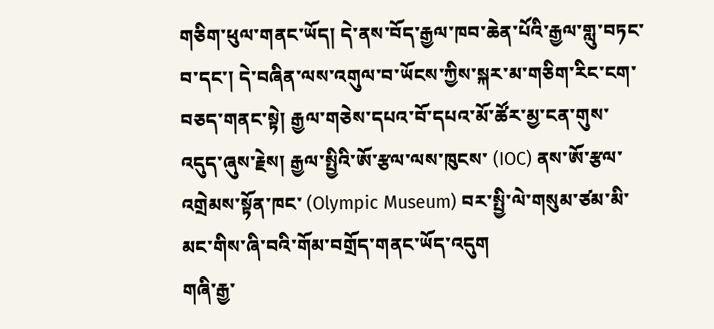གཅིག་ཕུལ་གནང་ཡོད། དེ་ནས་བོད་རྒྱལ་ཁབ་ཆེན་པོའི་རྒྱལ་གླུ་བཏང་བ་དང་། དེ་བཞིན་ལས་འགུལ་བ་ཡོངས་ཀྱིས་སྐར་མ་གཅིག་རིང་ངག་བཅད་གནང་སྟེ། རྒྱལ་གཅེས་དཔའ་བོ་དཔའ་མོ་ཚོར་མྱ་ངན་གུས་འདུད་ཞུས་རྗེས། རྒྱལ་སྤྱིའི་ཨོ་རྩལ་ལས་ཁུངས་ (IOC) ནས་ཨོ་རྩལ་འགྲེམས་སྟོན་ཁང་ (Olympic Museum) བར་སྤྱི་ལེ་གསུམ་ཙམ་མི་མང་གིས་ཞི་བའི་གོམ་བགྲོད་གནང་ཡོད་འདུག
གཞི་རྒྱ་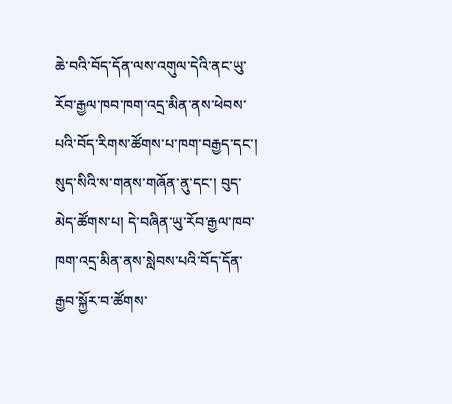ཆེ་བའི་བོད་དོན་ལས་འགུལ་དེའི་ནང་ཡུ་རོབ་རྒྱལ་ཁབ་ཁག་འདྲ་མིན་ནས་ཕེབས་པའི་བོད་རིགས་ཚོགས་པ་ཁག་བརྒྱད་དང་། སུད་སིའི་ས་གནས་གཞོན་ནུ་དང་། བུད་མེད་ཚོགས་པ། དེ་བཞིན་ཡུ་རོབ་རྒྱལ་ཁབ་ཁག་འདྲ་མིན་ནས་སླེབས་པའི་བོད་དོན་རྒྱབ་སྐྱོར་བ་ཚོགས་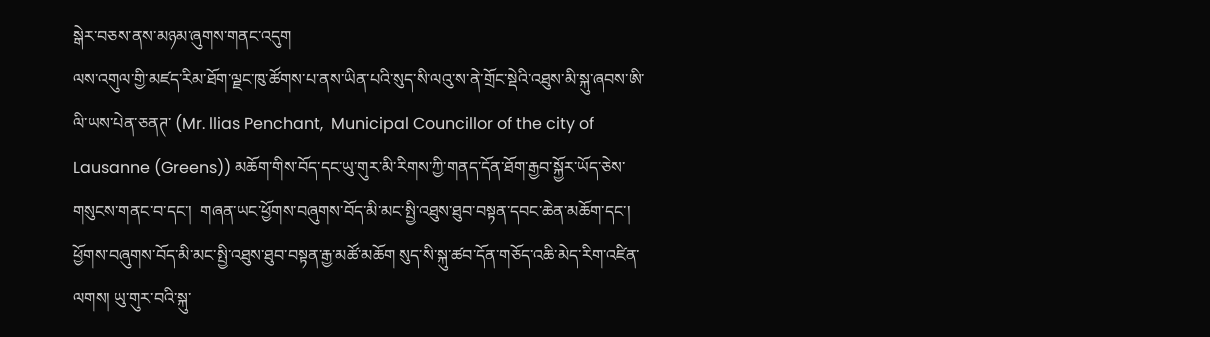སྒེར་བཅས་ནས་མཉམ་ཞུགས་གནང་འདུག
ལས་འགུལ་གྱི་མཛད་རིམ་ཐོག་ལྗང་ཁུ་ཚོགས་པ་ནས་ཡིན་པའི་སུད་སི་ལའུ་ས་ནེ་གྲོང་སྡེའི་འཐུས་མི་སྐུ་ཞབས་ཨི་ལི་ཡས་པེན་ཅནཊ་ (Mr. llias Penchant,  Municipal Councillor of the city of Lausanne (Greens)) མཆོག་གིས་བོད་དང་ཡུ་གུར་མི་རིགས་ཀྱི་གནད་དོན་ཐོག་རྒྱབ་སྐྱོར་ཡོད་ཅེས་གསུངས་གནང་བ་དང་།  གཞན་ཡང་ཕྱོགས་བཞུགས་བོད་མི་མང་སྤྱི་འཐུས་ཐུབ་བསྟན་དབང་ཆེན་མཆོག་དང་། ཕྱོགས་བཞུགས་བོད་མི་མང་སྤྱི་འཐུས་ཐུབ་བསྟན་རྒྱ་མཚོ་མཆོག སུད་སི་སྐུ་ཚབ་དོན་གཅོད་འཆི་མེད་རིག་འཛིན་ལགས། ཡུ་གུར་བའི་སྐུ་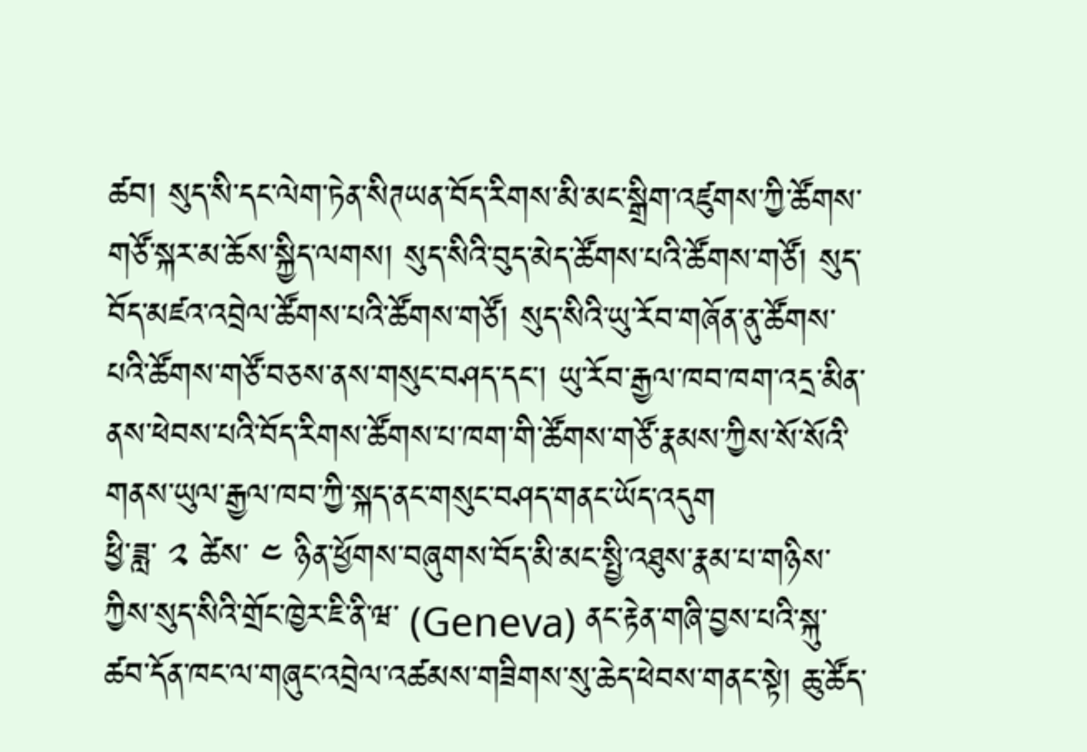ཚབ། སུད་སི་དང་ལེག་ཏེན་སིཊཡན་བོད་རིགས་མི་མང་སྒྲིག་འཛུགས་ཀྱི་ཚོགས་གཙོ་སྐར་མ་ཆོས་སྐྱིད་ལགས། སུད་སིའི་བུད་མེད་ཚོགས་པའི་ཚོགས་གཙོ། སུད་བོད་མཛའ་འབྲེལ་ཚོགས་པའི་ཚོགས་གཙོ། སུད་སིའི་ཡུ་རོབ་གཞོན་ནུ་ཚོགས་པའི་ཚོགས་གཙོ་བཅས་ནས་གསུང་བཤད་དང་། ཡུ་རོབ་རྒྱལ་ཁབ་ཁག་འདྲ་མིན་ནས་ཕེབས་པའི་བོད་རིགས་ཚོགས་པ་ཁག་གི་ཚོགས་གཙོ་རྣམས་ཀྱིས་སོ་སོའི་གནས་ཡུལ་རྒྱལ་ཁབ་ཀྱི་སྐད་ནང་གསུང་བཤད་གནང་ཡོད་འདུག
ཕྱི་ཟླ་ ༢ ཚེས་ ༤ ཉིན་ཕྱོགས་བཞུགས་བོད་མི་མང་སྤྱི་འཐུས་རྣམ་པ་གཉིས་ཀྱིས་སུད་སིའི་གྲོང་ཁྱེར་ཇི་ནི་ཝ་ (Geneva) ནང་རྟེན་གཞི་བྱས་པའི་སྐུ་ཚབ་དོན་ཁང་ལ་གཞུང་འབྲེལ་འཚམས་གཟིགས་སུ་ཆེད་ཕེབས་གནང་སྟེ། ཆུ་ཚོད་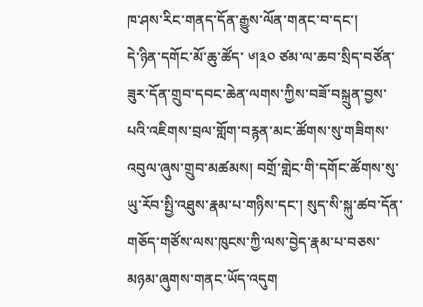ཁ་ཤས་རིང་གནད་དོན་རྒྱུས་ལོན་གནང་བ་དང་།
དེ་ཉིན་དགོང་མོ་ཆུ་ཚོད་ ༦།༣༠ ཙམ་ལ་ཆབ་སྲིད་བཙོན་ཟུར་དོན་གྲུབ་དབང་ཆེན་ལགས་ཀྱིས་བཟོ་བསྐྲུན་བྱས་པའི་འཇིགས་བྲལ་གློག་བརྙན་མང་ཚོགས་སུ་གཟིགས་འབུལ་ཞུས་གྲུབ་མཚམས། བགྲོ་གླེང་གི་དགོང་ཚོགས་སུ་ཡུ་རོབ་སྤྱི་འཐུས་རྣམ་པ་གཉིས་དང་། སུད་སི་སྐུ་ཚབ་དོན་གཅོད་གཙོས་ལས་ཁུངས་ཀྱི་ལས་བྱེད་རྣམ་པ་བཅས་མཉམ་ཞུགས་གནང་ཡོད་འདུག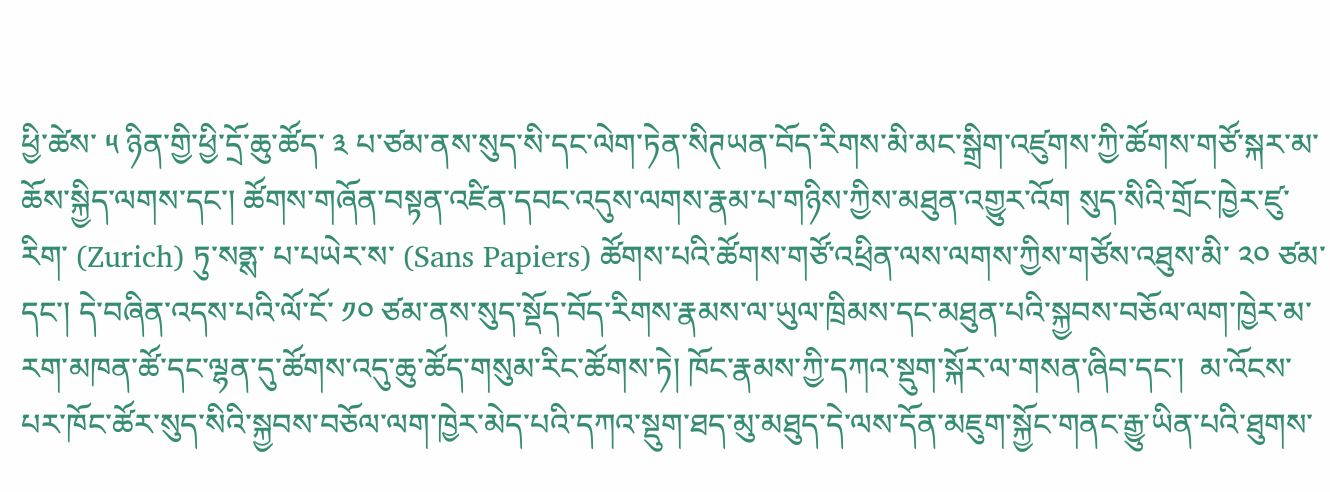ཕྱི་ཚེས་ ༥ ཉིན་གྱི་ཕྱི་དྲོ་ཆུ་ཚོད་ ༣ པ་ཙམ་ནས་སུད་སི་དང་ལེག་ཏེན་སིཊཡན་བོད་རིགས་མི་མང་སྒྲིག་འཛུགས་ཀྱི་ཚོགས་གཙོ་སྐར་མ་ཆོས་སྐྱིད་ལགས་དང་། ཚོགས་གཞོན་བསྟན་འཛིན་དབང་འདུས་ལགས་རྣམ་པ་གཉིས་ཀྱིས་མཐུན་འགྱུར་འོག སུད་སིའི་གྲོང་ཁྱེར་ཛུ་རིག་ (Zurich) ཏུ་སནྶ་ པ་པཡེར་ས་ (Sans Papiers) ཚོགས་པའི་ཚོགས་གཙོ་འཕྲིན་ལས་ལགས་ཀྱིས་གཙོས་འཐུས་མི་ ༢༠ ཙམ་དང་། དེ་བཞིན་འདས་པའི་ལོ་ངོ་ ༡༠ ཙམ་ནས་སུད་སྡོད་བོད་རིགས་རྣམས་ལ་ཡུལ་ཁྲིམས་དང་མཐུན་པའི་སྐྱབས་བཅོལ་ལག་ཁྱེར་མ་རག་མཁན་ཚོ་དང་ལྷན་དུ་ཚོགས་འདུ་ཆུ་ཚོད་གསུམ་རིང་ཚོགས་ཏེ། ཁོང་རྣམས་ཀྱི་དཀའ་སྡུག་སྐོར་ལ་གསན་ཞིབ་དང་།  མ་འོངས་པར་ཁོང་ཚོར་སུད་སིའི་སྐྱབས་བཅོལ་ལག་ཁྱེར་མེད་པའི་དཀའ་སྡུག་ཐད་མུ་མཐུད་དེ་ལས་དོན་མཇུག་སྐྱོང་གནང་རྒྱུ་ཡིན་པའི་ཐུགས་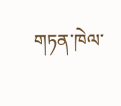གཏན་ཁེལ་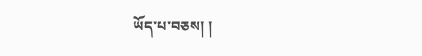ཡོད་པ་བཅས། །